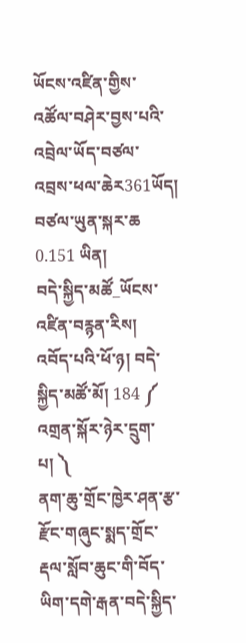ཡོངས་འཛིན་གྱིས་འཚོལ་བཤེར་བྱས་པའི་འབྲེལ་ཡོད་བཙལ་འབྲས་ཕལ་ཆེར361ཡོད།  བཙལ་ཡུན་སྐར་ཆ 0.151 ཡིན།
བདེ་སྐྱིད་མཚོ_ཡོངས་འཛིན་བརྙན་རིས།
འབོད་པའི་ཕོ་ཉ། བདེ་སྐྱིད་མཚོ་མོ། 184 ༼ འགྲན་སྐོར་ཉེར་དྲུག་པ། ༽
ནག་ཆུ་གྲོང་ཁྱེར་ཤན་རྩ་རྫོང་གཞུང་སྨད་གྲོང་རྡལ་སློབ་ཆུང་གི་བོད་ཡིག་དགེ་རྒན་བདེ་སྐྱིད་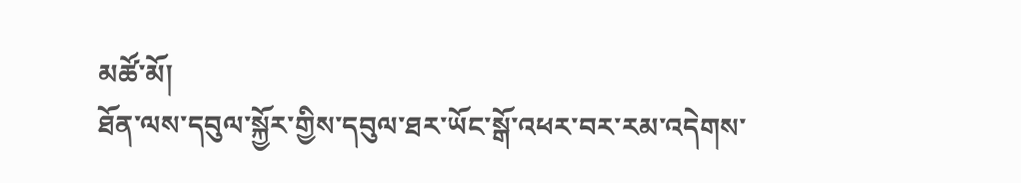མཚོ་མོ།
ཐོན་ལས་དབུལ་སྐྱོར་གྱིས་དབུལ་ཐར་ཡོང་སྒོ་འཕར་བར་རམ་འདེགས་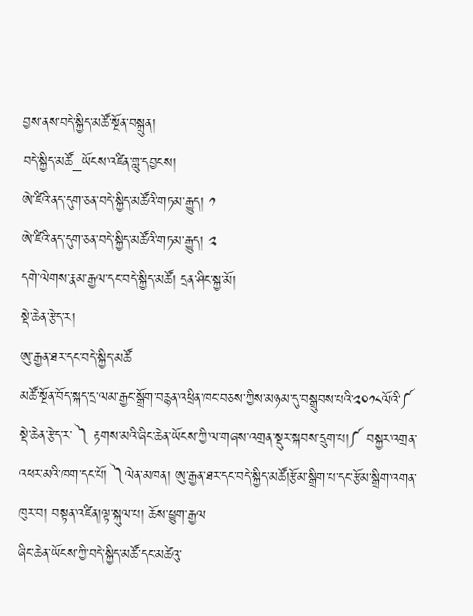བྱས་ནས་བདེ་སྐྱིད་མཚོ་སྔོན་བསྐྲུན།
བདེ་སྐྱིད་མཚོ_ཡོངས་འཛིན་གླུ་དབྱངས།
ཨེ་ཛིའི་ནད་དུག་ཅན་བདེ་སྐྱིད་མཚོའི་གཏམ་རྒྱུད། ༡
ཨེ་ཛིའི་ནད་དུག་ཅན་བདེ་སྐྱིད་མཚོའི་གཏམ་རྒྱུད། ༢
དགེ་ལེགས་རྣམ་རྒྱལ་དང་བདེ་སྐྱིད་མཚོ། དྲན་ཤིང་སྐྱ་མོ།
སྡེ་ཆེན་རྩེད་ར།
ཨུ་རྒྱན་ཐར་དང་བདེ་སྐྱིད་མཚོ
མཚོ་སྔོན་བོད་སྐད་དྲ་ལམ་རྒྱང་སྒྲོག་བརྙན་འཕྲིན་ཁང་བཅས་ཀྱིས་མཉམ་དུ་བསྒྲུབས་པའི་༢༠༡༨ལོའི་༼ སྡེ་ཆེན་རྩེད་ར་ ༽ རྟགས་མའི་ཞིང་ཆེན་ཡོངས་ཀྱི་ལ་གཞས་འགྲན་སྡུར་སྐབས་དྲུག་པ།༼ བསྐྱར་འགྲན་འཕར་མའི་ཁག་དང་པོ། ༽ལེན་མཁན། ཨུ་རྒྱན་ཐར་དང་བདེ་སྐྱིད་མཚོ།རྩོམ་སྒྲིག་པ་དང་རྩོམ་སྒྲིག་འགན་ཁུར་བ། བསྟན་འཛིན།ལྟ་སྐུལ་པ། ཆོས་ཕྱུག་རྒྱལ
ཞིང་ཆེན་ཡོངས་ཀྱི་བདེ་སྐྱིད་མཚོ་དང་མཚེའུ་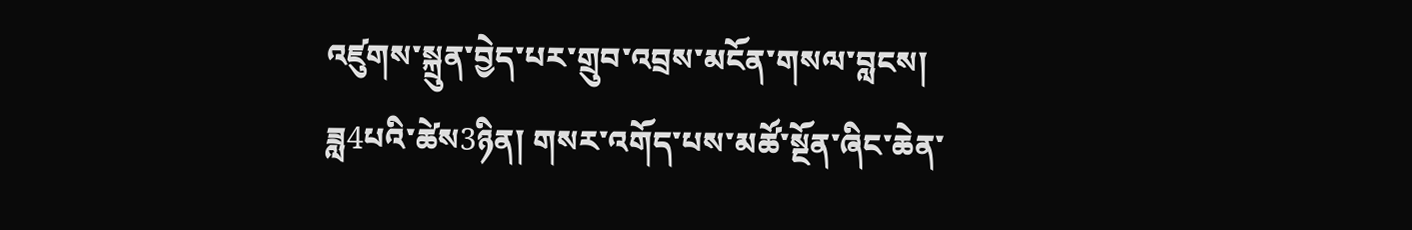འཛུགས་སྐྲུན་བྱེད་པར་གྲུབ་འབྲས་མངོན་གསལ་བླངས།
ཟླ4པའི་ཚེས3ཉིན། གསར་འགོད་པས་མཚོ་སྔོན་ཞིང་ཆེན་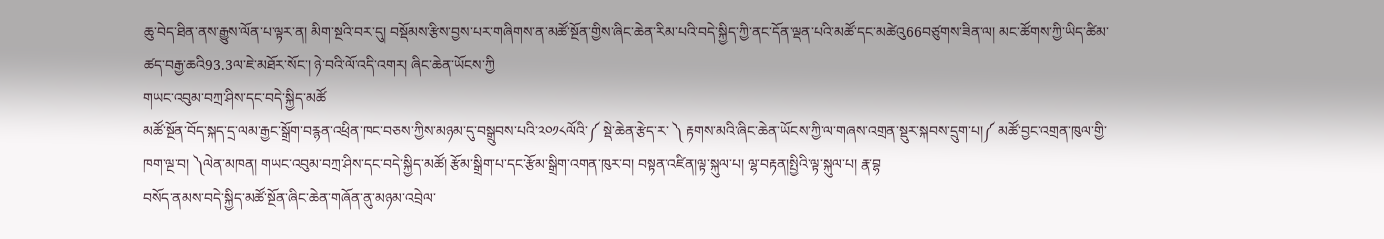ཆུ་བེད་ཐིན་ནས་རྒྱུས་ལོན་པ་ལྟར་ན། མིག་སྔའི་བར་དུ། བསྡོམས་རྩིས་བྱས་པར་གཞིགས་ན་མཚོ་སྔོན་གྱིས་ཞིང་ཆེན་རིམ་པའི་བདེ་སྐྱིད་ཀྱི་ནང་དོན་ལྡན་པའི་མཚོ་དང་མཚེའུ66བཙུགས་ཟིན་ལ། མང་ཚོགས་ཀྱི་ཡིད་ཚིམ་ཚད་བརྒྱ་ཆའི93.3ལ་ཇེ་མཐོར་སོང་། ཉེ་བའི་ལོ་འདི་འགར། ཞིང་ཆེན་ཡོངས་ཀྱི
གཡང་འབུམ་བཀྲ་ཤིས་དང་བདེ་སྐྱིད་མཚོ
མཚོ་སྔོན་བོད་སྐད་དྲ་ལམ་རྒྱང་སྒྲོག་བརྙན་འཕྲིན་ཁང་བཅས་ཀྱིས་མཉམ་དུ་བསྒྲུབས་པའི་༢༠༡༨ལོའི་༼ སྡེ་ཆེན་རྩེད་ར་ ༽ རྟགས་མའི་ཞིང་ཆེན་ཡོངས་ཀྱི་ལ་གཞས་འགྲན་སྡུར་སྐབས་དྲུག་པ།༼ མཚོ་བྱང་འགྲན་ཁུལ་གྱི་ཁག་ལྔ་བ། ༽ལེན་མཁན། གཡང་འབུམ་བཀྲ་ཤིས་དང་བདེ་སྐྱིད་མཚོ། རྩོམ་སྒྲིག་པ་དང་རྩོམ་སྒྲིག་འགན་ཁུར་བ། བསྟན་འཛིན།ལྟ་སྐུལ་པ། ལྷ་བརྟན།སྤྱིའི་ལྟ་སྐུལ་པ། རྣ་བྷ
བསོད་ནམས་བདེ་སྐྱིད་མཚོ་སྔོན་ཞིང་ཆེན་གཞོན་ནུ་མཉམ་འབྲེལ་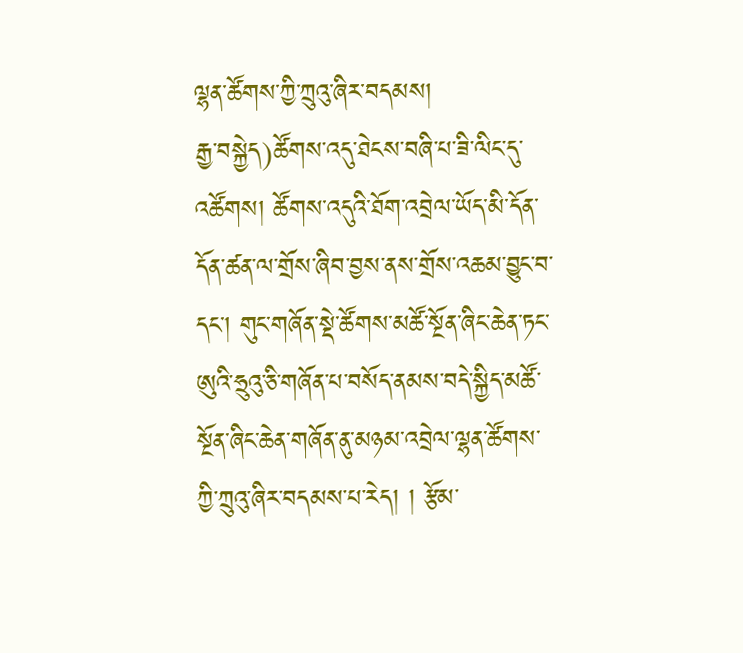ལྷན་ཚོགས་ཀྱི་ཀྲུའུ་ཞིར་བདམས།
རྒྱ་བསྐྱེད)ཚོགས་འདུ་ཐེངས་བཞི་པ་ཟི་ལིང་དུ་འཚོགས། ཚོགས་འདུའི་ཐོག་འབྲེལ་ཡོད་མི་དོན་དོན་ཚན་ལ་གྲོས་ཞིབ་བྱས་ནས་གྲོས་འཆམ་བྱུང་བ་དང་། གུང་གཞོན་སྡེ་ཚོགས་མཚོ་སྔོན་ཞིང་ཆེན་ཏང་ཨུའི་ཧྲུའུ་ཅི་གཞོན་པ་བསོད་ནམས་བདེ་སྐྱིད་མཚོ་སྔོན་ཞིང་ཆེན་གཞོན་ནུ་མཉམ་འབྲེལ་ལྷན་ཚོགས་ཀྱི་ཀྲུའུ་ཞིར་བདམས་པ་རེད། ། རྩོམ་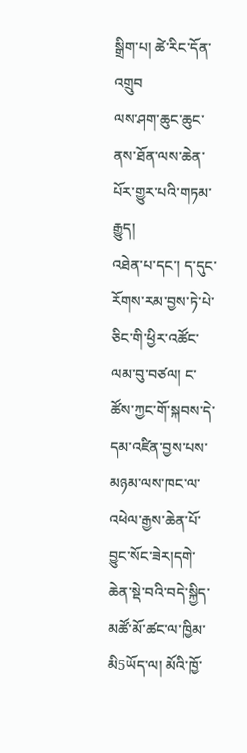སྒྲིག་པ། ཚེ་རིང་དོན་འགྲུབ
ལས་ཤག་ཆུང་ཆུང་ནས་ཐོན་ལས་ཆེན་པོར་གྱུར་པའི་གཏམ་རྒྱུད།
འཐེན་པ་དང་། ད་དུང་རོགས་རམ་བྱས་ཏེ་པེ་ཅིང་གི་ཕྱིར་འཚོང་ལམ་བུ་བཙལ། ང་ཚོས་ཀྱང་གོ་སྐབས་དེ་དམ་འཛིན་བྱས་པས་མཉམ་ལས་ཁང་ལ་འཕེལ་རྒྱས་ཆེན་པོ་བྱུང་སོང་ཟེར།དགེ་ཆེན་སྡེ་བའི་བདེ་སྐྱིད་མཚོ་མོ་ཚང་ལ་ཁྱིམ་མི5ཡོད་ལ། མོའི་ཁྱོ་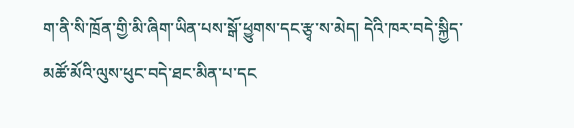ག་ནི་སི་ཁྲོན་གྱི་མི་ཞིག་ཡིན་པས་སྒོ་ཕྱུགས་དང་རྩྭ་ས་མེད། དེའི་ཁར་བདེ་སྐྱིད་མཚོ་མོའི་ལུས་ཕུང་བདེ་ཐང་མིན་པ་དང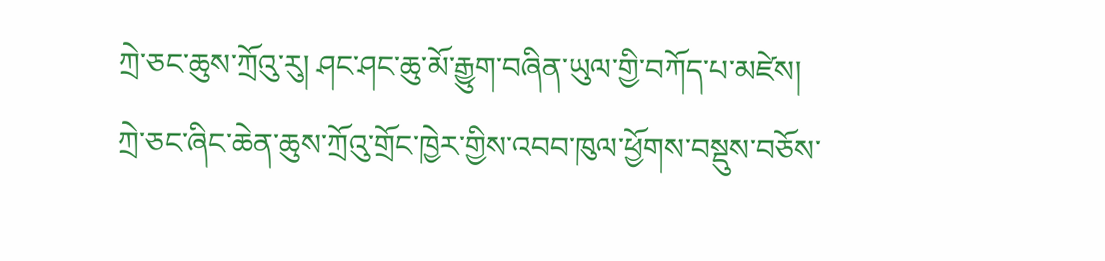ཀྲེ་ཅང་ཆུས་ཀྲོའུ་རུ། ཤང་ཤང་ཆུ་མོ་རྒྱུག་བཞིན་ཡུལ་གྱི་བཀོད་པ་མཛེས།
ཀྲེ་ཅང་ཞིང་ཆེན་ཆུས་ཀྲོའུ་གྲོང་ཁྱེར་གྱིས་འབབ་ཁུལ་ཕྱོགས་བསྡུས་བཅོས་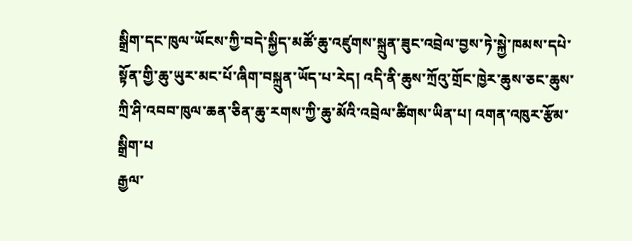སྒྲིག་དང་ཁུལ་ཡོངས་ཀྱི་བདེ་སྐྱིད་མཚོ་ཆུ་འཛུགས་སྐྲུན་ཟུང་འབྲེལ་བྱས་ཏེ་སྐྱེ་ཁམས་དཔེ་སྟོན་གྱི་ཆུ་ཡུར་མང་པོ་ཞིག་བསྐྲུན་ཡོད་པ་རེད། འདི་ནི་ཆུས་ཀྲོའུ་གྲོང་ཁྱེར་ཆུས་ཅང་ཆུས་ཀྲི་ཤི་འབབ་ཁུལ་ཆན་ཅིན་ཆུ་རགས་ཀྱི་ཆུ་མོའི་འབྲེལ་ཚིགས་ཡིན་པ། འགན་འཁུར་རྩོམ་སྒྲིག་པ
རྒྱལ་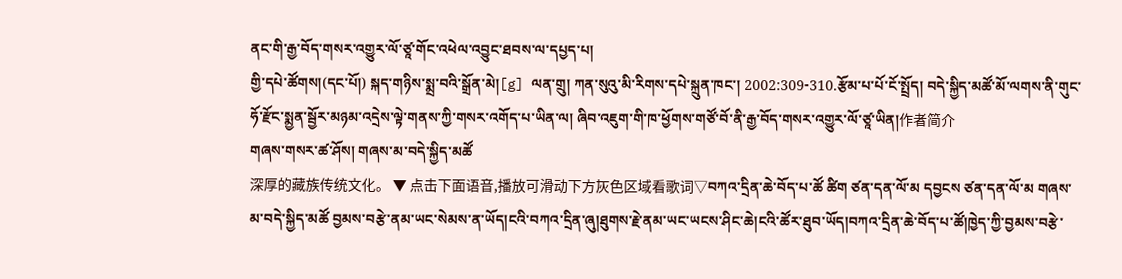ནང་གི་རྒྱ་བོད་གསར་འགྱུར་ལོ་ཙཱ་གོང་འཕེལ་འབྱུང་ཐབས་ལ་དཔྱད་པ།
གྱི་དཔེ་ཚོགས།(དང་པོ།) སྐད་གཉིས་སྨྲ་བའི་སྒྲོན་མེ།[g] ལན་གྲུ། ཀན་སུའུ་མི་རིགས་དཔེ་སྐྲུན་ཁང་། 2002:309-310.རྩོམ་པ་པོ་ངོ་སྤྲོད། བདེ་སྐྱིད་མཚོ་མོ་ལགས་ནི་གུང་ཧོ་རྫོང་སྨྱན་སྦྱོར་མཉམ་འདྲེས་ལྟེ་གནས་ཀྱི་གསར་འགོད་པ་ཡིན་ལ། ཞིབ་འཇུག་གི་ཁ་ཕྱོགས་གཙོ་བོ་ནི་རྒྱ་བོད་གསར་འགྱུར་ལོ་ཙཱ་ཡིན།作者简介
གཞས་གསར་ཚ་ཤོས། གཞས་མ་བདེ་སྐྱིད་མཚོ
深厚的藏族传统文化。 ▼ 点击下面语音,播放可滑动下方灰色区域看歌词▽བཀའ་དྲིན་ཆེ་བོད་པ་ཚོ ཚིག ཙན་དན་ལོ་མ དབྱངས ཙན་དན་ལོ་མ གཞས་མ་བདེ་སྐྱིད་མཚོ བྱམས་བརྩེ་ནམ་ཡང་སེམས་ན་ཡོད།ངའི་བཀའ་དྲིན་ཞུ།ཐུགས་རྗེ་ནམ་ཡང་ཡངས་ཤིང་ཆེ།ངའི་ཚོར་ཐུབ་ཡོད།བཀའ་དྲིན་ཆེ་བོད་པ་ཚོ།ཁྱེད་ཀྱི་བྱམས་བརྩེ་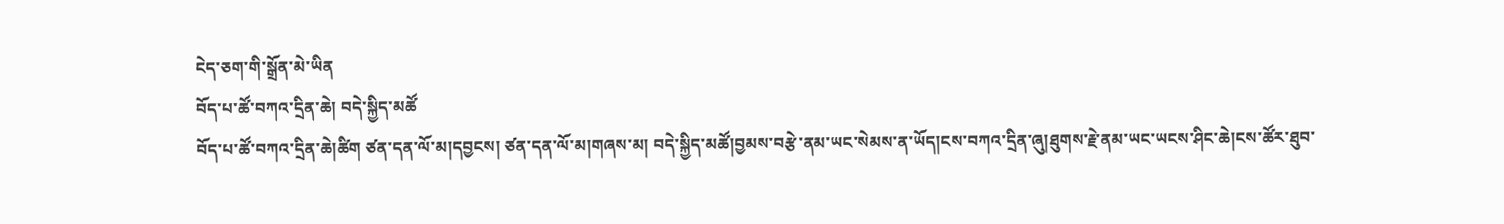ངེད་ཅག་གི་སྒྲོན་མེ་ཡིན
བོད་པ་ཚོ་བཀའ་དྲིན་ཆེ། བདེ་སྐྱིད་མཚོ
བོད་པ་ཚོ་བཀའ་དྲིན་ཆེ།ཚིག ཙན་དན་ལོ་མ།དབྱངས། ཙན་དན་ལོ་མ།གཞས་མ། བདེ་སྐྱིད་མཚོ།བྱམས་བརྩེ་ནམ་ཡང་སེམས་ན་ཡོད།ངས་བཀའ་དྲིན་ཞུ།ཐུགས་རྗེ་ནམ་ཡང་ཡངས་ཤིང་ཆེ།ངས་ཚོར་ཐུབ་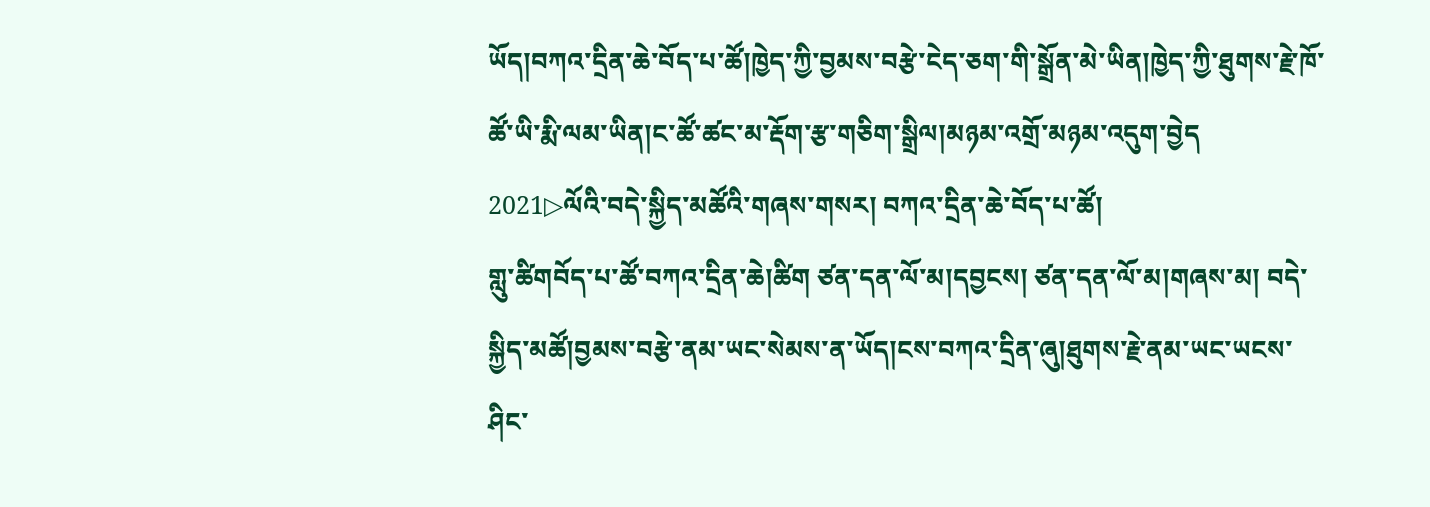ཡོད།བཀའ་དྲིན་ཆེ་བོད་པ་ཚོ།ཁྱེད་ཀྱི་བྱམས་བརྩེ་ངེད་ཅག་གི་སྒྲོན་མེ་ཡིན།ཁྱེད་ཀྱི་ཐུགས་རྗེ་ཁོ་ཚོ་ཡི་རྨི་ལམ་ཡིན།ང་ཚོ་ཚང་མ་རྡོག་རྩ་གཅིག་སྒྲིལ།མཉམ་འགྲོ་མཉམ་འདུག་བྱེད
2021▷ལོའི་བདེ་སྐྱིད་མཚོའི་གཞས་གསར། བཀའ་དྲིན་ཆེ་བོད་པ་ཚོ།
གླུ་ཚིགབོད་པ་ཚོ་བཀའ་དྲིན་ཆེ།ཚིག ཙན་དན་ལོ་མ།དབྱངས། ཙན་དན་ལོ་མ།གཞས་མ། བདེ་སྐྱིད་མཚོ།བྱམས་བརྩེ་ནམ་ཡང་སེམས་ན་ཡོད།ངས་བཀའ་དྲིན་ཞུ།ཐུགས་རྗེ་ནམ་ཡང་ཡངས་ཤིང་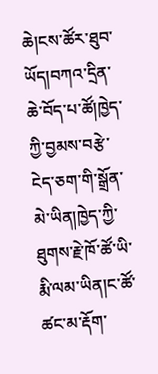ཆེ།ངས་ཚོར་ཐུབ་ཡོད།བཀའ་དྲིན་ཆེ་བོད་པ་ཚོ།ཁྱེད་ཀྱི་བྱམས་བརྩེ་ངེད་ཅག་གི་སྒྲོན་མེ་ཡིན།ཁྱེད་ཀྱི་ཐུགས་རྗེ་ཁོ་ཚོ་ཡི་རྨི་ལམ་ཡིན།ང་ཚོ་ཚང་མ་རྡོག་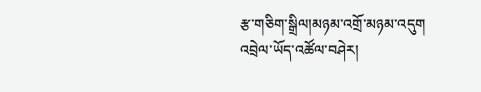རྩ་གཅིག་སྒྲིལ།མཉམ་འགྲོ་མཉམ་འདུག
འབྲེལ་ཡོད་འཚོལ་བཤེར།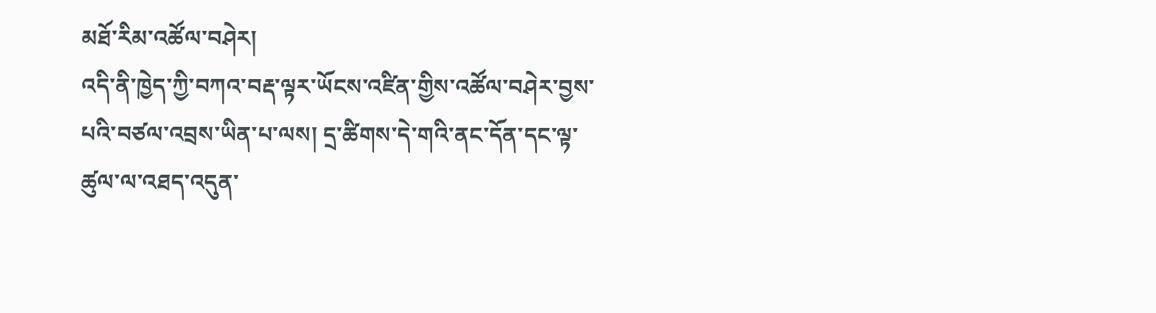མཐོ་རིམ་འཚོལ་བཤེར།
འདི་ནི་ཁྱེད་ཀྱི་བཀའ་བརྡ་ལྟར་ཡོངས་འཛིན་གྱིས་འཚོལ་བཤེར་བྱས་པའི་བཙལ་འབྲས་ཡིན་པ་ལས། དྲ་ཚིགས་དེ་གའི་ནང་དོན་དང་ལྟ་ཚུལ་ལ་འཐད་འདུན་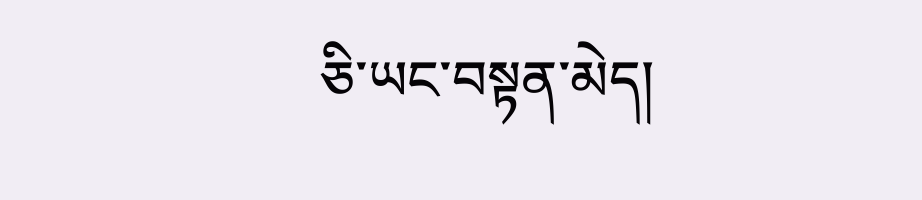ཅི་ཡང་བསྟན་མེད།